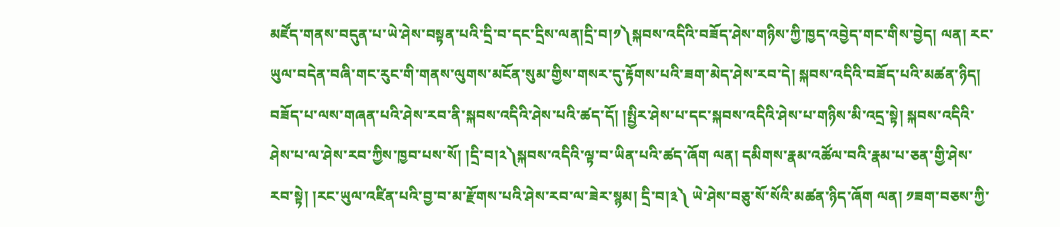མཛོད་གནས་བདུན་པ་ཡེ་ཤེས་བསྟན་པའི་དྲི་བ་དང་དྲིས་ལན།དྲི་བ།༡༽སྐབས་འདིའི་བཟོད་ཤེས་གཉིས་ཀྱི་ཁྱད་འབྱེད་གང་གིས་བྱེད། ལན། རང་ཡུལ་བདེན་བཞི་གང་རུང་གི་གནས་ལུགས་མངོན་སུམ་གྱིས་གསར་དུ་རྟོགས་པའི་ཟག་མེད་ཤེས་རབ་དེ། སྐབས་འདིའི་བཟོད་པའི་མཚན་ཉིད། བཟོད་པ་ལས་གཞན་པའི་ཤེས་རབ་ནི་སྐབས་འདིའི་ཤེས་པའི་ཚད་དོ། །སྤྱིར་ཤེས་པ་དང་སྐབས་འདིའི་ཤེས་པ་གཉིས་མི་འདྲ་སྟེ། སྐབས་འདིའི་ཤེས་པ་ལ་ཤེས་རབ་ཀྱིས་ཁྱབ་པས་སོ། །དྲི་བ།༢༽སྐབས་འདིའི་ལྟ་བ་ཡིན་པའི་ཚད་ཞོག ལན། དམིགས་རྣམ་འཚོལ་བའི་རྣམ་པ་ཅན་གྱི་ཤེས་རབ་སྟེ། །རང་ཡུལ་འཛིན་པའི་བྱ་བ་མ་རྫོགས་པའི་ཤེས་རབ་ལ་ཟེར་སྙམ། དྲི་བ།༣༽ ཡེ་ཤེས་བཅུ་སོ་སོའི་མཚན་ཉིད་ཞོག ལན། ༡ཟག་བཅས་ཀྱི་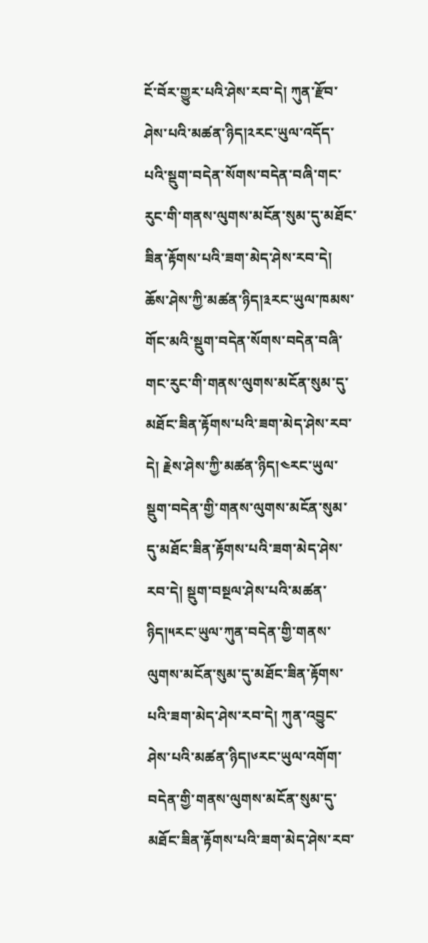ངོ་བོར་གྱུར་པའི་ཤེས་རབ་དེ། ཀུན་རྫོབ་ཤེས་པའི་མཚན་ཉིད།༢རང་ཡུལ་འདོད་པའི་སྡུག་བདེན་སོགས་བདེན་བཞི་གང་རུང་གི་གནས་ལུགས་མངོན་སུམ་དུ་མཐོང་ཟིན་རྟོགས་པའི་ཟག་མེད་ཤེས་རབ་དེ། ཆོས་ཤེས་ཀྱི་མཚན་ཉིད།༣རང་ཡུལ་ཁམས་གོང་མའི་སྡུག་བདེན་སོགས་བདེན་བཞི་གང་རུང་གི་གནས་ལུགས་མངོན་སུམ་དུ་མཐོང་ཟིན་རྟོགས་པའི་ཟག་མེད་ཤེས་རབ་དེ། རྗེས་ཤེས་ཀྱི་མཚན་ཉིད།༤རང་ཡུལ་སྡུག་བདེན་གྱི་གནས་ལུགས་མངོན་སུམ་དུ་མཐོང་ཟིན་རྟོགས་པའི་ཟག་མེད་ཤེས་རབ་དེ། སྡུག་བསྔལ་ཤེས་པའི་མཚན་ཉིད།༥རང་ཡུལ་ཀུན་བདེན་གྱི་གནས་ལུགས་མངོན་སུམ་དུ་མཐོང་ཟིན་རྟོགས་པའི་ཟག་མེད་ཤེས་རབ་དེ། ཀུན་འབྱུང་ཤེས་པའི་མཚན་ཉིད།༦རང་ཡུལ་འགོག་བདེན་གྱི་གནས་ལུགས་མངོན་སུམ་དུ་མཐོང་ཟིན་རྟོགས་པའི་ཟག་མེད་ཤེས་རབ་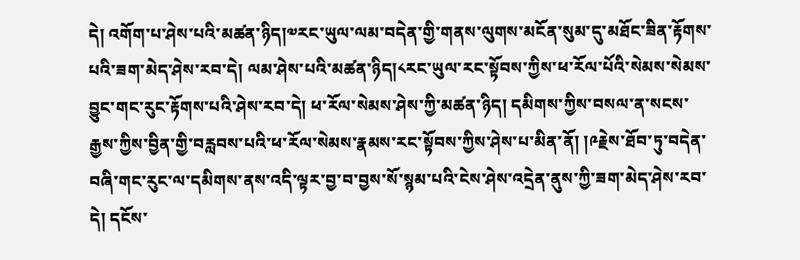དེ། འགོག་པ་ཤེས་པའི་མཚན་ཉིད།༧རང་ཡུལ་ལམ་བདེན་གྱི་གནས་ལུགས་མངོན་སུམ་དུ་མཐོང་ཟིན་རྟོགས་པའི་ཟག་མེད་ཤེས་རབ་དེ། ལམ་ཤེས་པའི་མཚན་ཉིད།༨རང་ཡུལ་རང་སྟོབས་ཀྱིས་ཕ་རོལ་པོའི་སེམས་སེམས་བྱུང་གང་རུང་རྟོགས་པའི་ཤེས་རབ་དེ། ཕ་རོལ་སེམས་ཤེས་ཀྱི་མཚན་ཉིད། དམིགས་ཀྱིས་བསལ་ན་སངས་རྒྱས་ཀྱིས་བྱིན་གྱི་བརླབས་པའི་ཕ་རོལ་སེམས་རྣམས་རང་སྟོབས་ཀྱིས་ཤེས་པ་མིན་ནོ། །༩རྗེས་ཐོབ་ཏུ་བདེན་བཞི་གང་རུང་ལ་དམིགས་ནས་འདི་ལྟར་བྱ་བ་བྱས་སོ་སྙམ་པའི་ངེས་ཤེས་འདྲེན་ནུས་ཀྱི་ཟག་མེད་ཤེས་རབ་དེ། དངོས་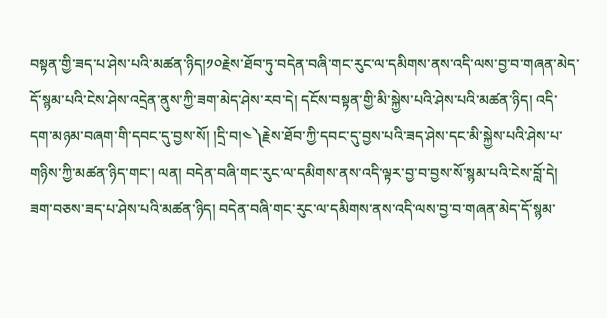བསྟན་གྱི་ཟད་པ་ཤེས་པའི་མཚན་ཉིད།༡༠རྗེས་ཐོབ་ཏུ་བདེན་བཞི་གང་རུང་ལ་དམིགས་ནས་འདི་ལས་བྱ་བ་གཞན་མེད་དོ་སྙམ་པའི་ངེས་ཤེས་འདྲེན་ནུས་ཀྱི་ཟག་མེད་ཤེས་རབ་དེ། དངོས་བསྟན་གྱི་མི་སྐྱེས་པའི་ཤེས་པའི་མཚན་ཉིད། འདི་དག་མཉམ་བཞག་གི་དབང་དུ་བྱས་སོ། །དྲི་བ།༤༽རྗེས་ཐོབ་ཀྱི་དབང་དུ་བྱས་པའི་ཟད་ཤེས་དང་མི་སྐྱེས་པའི་ཤེས་པ་གཉིས་ཀྱི་མཚན་ཉིད་གང་། ལན། བདེན་བཞི་གང་རུང་ལ་དམིགས་ནས་འདི་ལྟར་བྱ་བ་བྱས་སོ་སྙམ་པའི་ངེས་བློ་དེ། ཟག་བཅས་ཟད་པ་ཤེས་པའི་མཚན་ཉིད། བདེན་བཞི་གང་རུང་ལ་དམིགས་ནས་འདི་ལས་བྱ་བ་གཞན་མེད་དོ་སྙམ་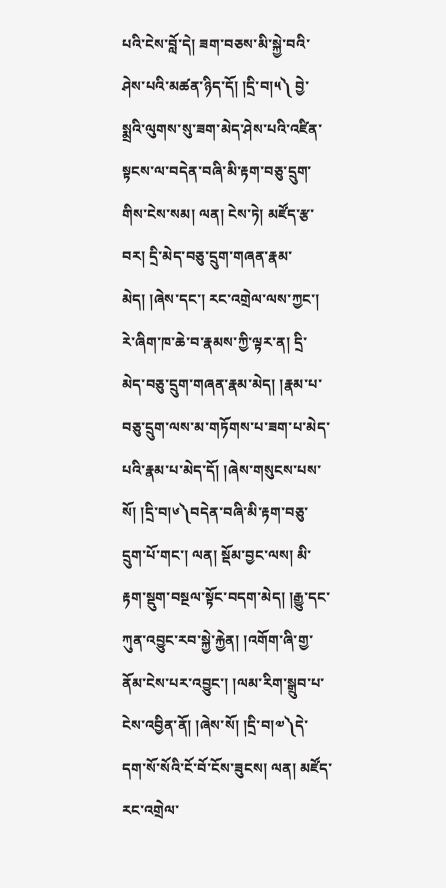པའི་ངེས་བློ་དེ། ཟག་བཅས་མི་སྐྱེ་བའི་ཤེས་པའི་མཚན་ཉིད་དོ། །དྲི་བ།༥༽ བྱེ་སྨྲའི་ལུགས་སུ་ཟག་མེད་ཤེས་པའི་འཛིན་སྟངས་ལ་བདེན་བཞི་མི་རྟག་བཅུ་དྲུག་གིས་ངེས་སམ། ལན། ངེས་ཏེ། མཛོད་རྩ་བར། དྲི་མེད་བཅུ་དྲུག་གཞན་རྣམ་མེད། །ཞེས་དང་། རང་འགྲེལ་ལས་ཀྱང་། རེ་ཞིག་ཁ་ཆེ་བ་རྣམས་ཀྱི་ལྟར་ན། དྲི་མེད་བཅུ་དྲུག་གཞན་རྣམ་མེད། །རྣམ་པ་བཅུ་དྲུག་ལས་མ་གཏོགས་པ་ཟག་པ་མེད་པའི་རྣམ་པ་མེད་དོ། །ཞེས་གསུངས་པས་སོ། །དྲི་བ།༦༽བདེན་བཞི་མི་རྟག་བཅུ་དྲུག་པོ་གང་། ལན། སྡོམ་བྱང་ལས། མི་རྟག་སྡུག་བསྔལ་སྟོང་བདག་མེད། །རྒྱུ་དང་ཀུན་འབྱུང་རབ་སྐྱེ་རྐྱེན། །འགོག་ཞི་གྱ་ནོམ་ངེས་པར་འབྱུང་། །ལམ་རིག་སྒྲུབ་པ་ངེས་འབྱིན་ནོ། །ཞེས་སོ། །དྲི་བ།༧༽དེ་དག་སོ་སོའི་ངོ་བོ་ངོས་ཟུངས། ལན། མཛོད་རང་འགྲེལ་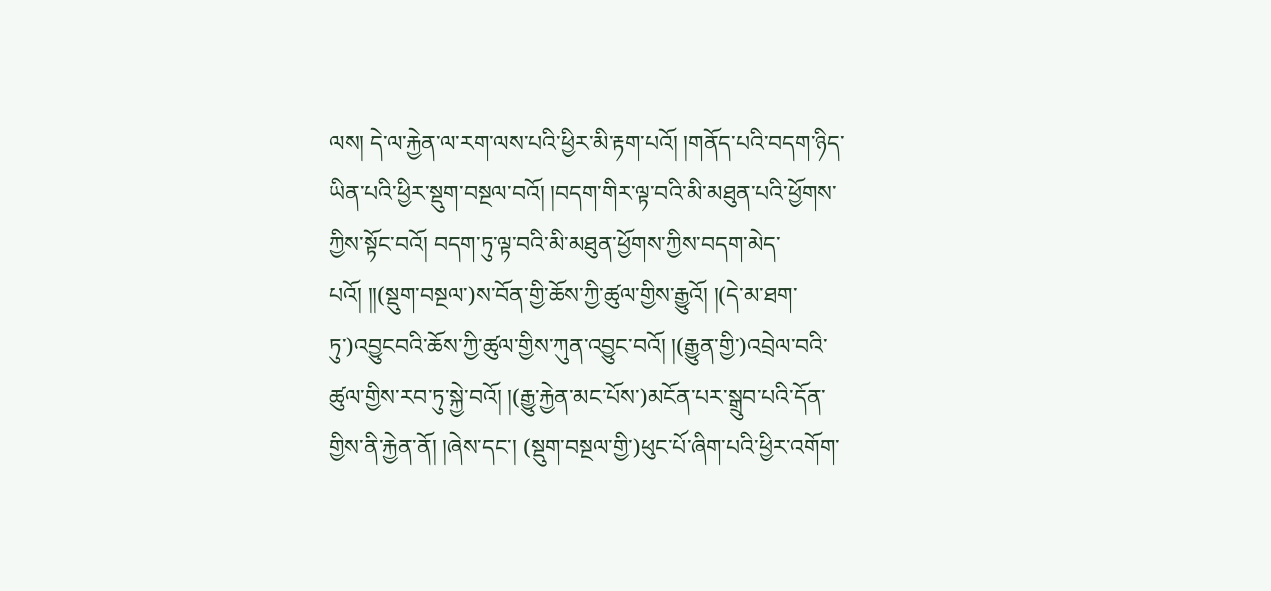ལས། དེ་ལ་རྐྱེན་ལ་རག་ལས་པའི་ཕྱིར་མི་རྟག་པའོ། །གནོད་པའི་བདག་ཉིད་ཡིན་པའི་ཕྱིར་སྡུག་བསྔལ་བའོ། །བདག་གིར་ལྟ་བའི་མི་མཐུན་པའི་ཕྱོགས་ཀྱིས་སྟོང་བའོ། བདག་ཏུ་ལྟ་བའི་མི་མཐུན་ཕྱོགས་ཀྱིས་བདག་མེད་པའོ། །།(སྡུག་བསྔལ་)ས་བོན་གྱི་ཆོས་ཀྱི་ཚུལ་གྱིས་རྒྱུའོ། །(དེ་མ་ཐག་ཏུ་)འབྱུངབའི་ཆོས་ཀྱི་ཚུལ་གྱིས་ཀུན་འབྱུང་བའོ། །(རྒྱུན་གྱི་)འབྲེལ་བའི་ཚུལ་གྱིས་རབ་ཏུ་སྐྱེ་བའོ། །(རྒྱུ་རྐྱེན་མང་པོས་)མངོན་པར་སྒྲུབ་པའི་དོན་གྱིས་ནི་རྐྱེན་ནོ། །ཞེས་དང་། (སྡུག་བསྔལ་གྱི་)ཕུང་པོ་ཞིག་པའི་ཕྱིར་འགོག་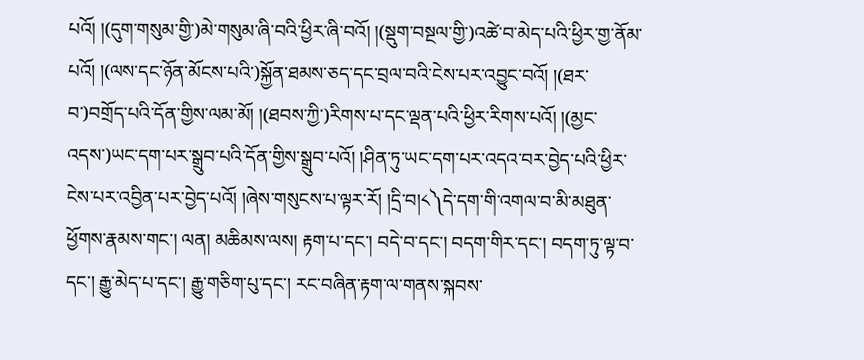པའོ། །(དུག་གསུམ་གྱི་)མེ་གསུམ་ཞི་བའི་ཕྱིར་ཞི་བའོ། །(སྡུག་བསྔལ་གྱི་)འཚེ་བ་མེད་པའི་ཕྱིར་གྱ་ནོམ་པའོ། །(ལས་དང་ཉོན་མོངས་པའི་)སྐྱོན་ཐམས་ཅད་དང་བྲལ་བའི་ངེས་པར་འབྱུང་བའོ། །(ཐར་བ་)བགྲོད་པའི་དོན་གྱིས་ལམ་མོ། །(ཐབས་ཀྱི་)རིགས་པ་དང་ལྡན་པའི་ཕྱིར་རིགས་པའོ། །(མྱང་འདས་)ཡང་དག་པར་སྒྲུབ་པའི་དོན་གྱིས་སྒྲུབ་པའོ། །ཤིན་ཏུ་ཡང་དག་པར་འདའ་བར་བྱེད་པའི་ཕྱིར་ངེས་པར་འབྱིན་པར་བྱེད་པའོ། །ཞེས་གསུངས་པ་ལྟར་རོ། །དྲི་བ།༨༽དེ་དག་གི་འགལ་བ་མི་མཐུན་ཕྱོགས་རྣམས་གང་། ལན། མཆིམས་ལས། རྟག་པ་དང་། བདེ་བ་དང་། བདག་གིར་དང་། བདག་ཏུ་ལྟ་བ་དང་། རྒྱུ་མེད་པ་དང་། རྒྱུ་གཅིག་པུ་དང་། རང་བཞིན་རྟག་ལ་གནས་སྐབས་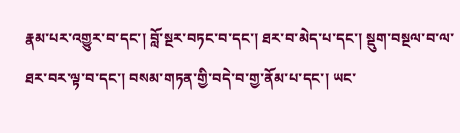རྣམ་པར་འགྱུར་བ་དང་། བློ་སྔར་བཏང་བ་དང་། ཐར་བ་མེད་པ་དང་། སྡུག་བསྔལ་བ་ལ་ཐར་བར་ལྟ་བ་དང་། བསམ་གཏན་གྱི་བདེ་བ་གྱ་ནོམ་པ་དང་། ཡང་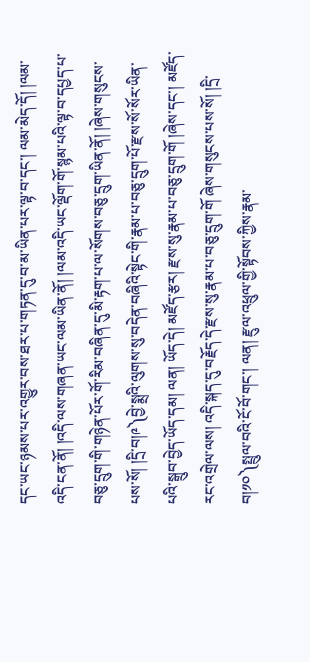དང་ཡང་ཉམས་པར་འགྱུར་བས་ཐར་པ་གཏན་དུ་བ་མ་ཡིན་པར་ལྟ་བ་དང་། ལམ་མེད་དོ། །ལམ་འདི་ངན་ནོ། །འདི་ལས་གཞན་ཡང་ལམ་ཡིན་ནོ། །ལམ་འདི་ཡང་ལྡོག་གོ་སྙམ་པའི་ལྟ་བ་དཔྱད་པ་བཅུ་དྲུག་གི་གཉེན་པོར་གོ་རིམ་བཞིན་དུ་མི་རྟག་པ་ལ་སོགས་བཅུ་དྲུག་ཡིན་ནོ། །ཞེས་གསུངས་པས་སོ། །དྲི་བ།༩༽བྱེ་སྨྲའི་ལུགས་སུ་བདེན་བཞིའི་སྟེང་གི་རྣམ་པ་བཅུ་དྲུག་པོ་རྫས་སོ་སོར་ཡིན་པའི་སྒྲུབ་བྱེད་ཡོད་དམ། ལན། ཡོད་དེ། མཛོད་རྩར། རྫས་སུ་རྣམ་པ་བཅུ་དྲུག་གོ །ཞེས་དང་། མཛོད་རང་འགྲེལ་ལས། འདི་སྐད་དུ་བརྗོད་དེ་རྫས་སུ་རྣམ་པ་བཅུ་དྲུག་གོ ཞེས་གསུངས་པས་སོ། །དྲི་བ།༡༠༽སྤྲུལ་བའི་ངོ་བོ་གང་། ལན། རྫུལ་འཕྲུལ་གྱི་སྟོབས་ཀྱིས་རྣམ་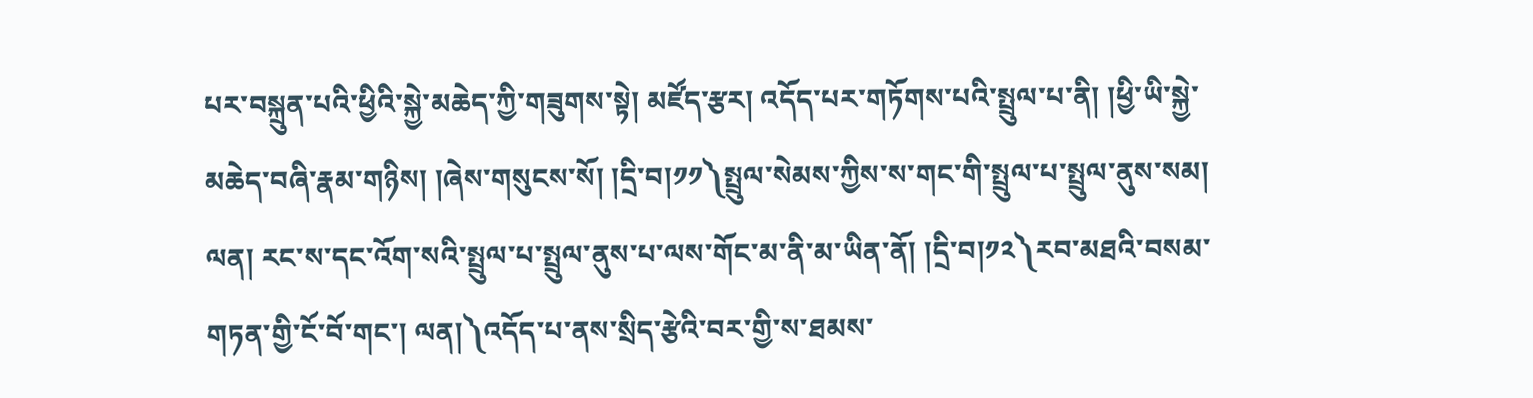པར་བསྐྲུན་པའི་ཕྱིའི་སྐྱེ་མཆེད་ཀྱི་གཟུགས་སྟེ། མཛོད་རྩར། འདོད་པར་གཏོགས་པའི་སྤྲུལ་པ་ནི། །ཕྱི་ཡི་སྐྱེ་མཆེད་བཞི་རྣམ་གཉིས། །ཞེས་གསུངས་སོ། །དྲི་བ།༡༡༽སྤྲུལ་སེམས་ཀྱིས་ས་གང་གི་སྤྲུལ་པ་སྤྲུལ་ནུས་སམ། ལན། རང་ས་དང་འོག་སའི་སྤྲུལ་པ་སྤྲུལ་ནུས་པ་ལས་གོང་མ་ནི་མ་ཡིན་ནོ། །དྲི་བ།༡༢༽རབ་མཐའི་བསམ་གཏན་གྱི་ངོ་བོ་གང་། ལན།༽འདོད་པ་ནས་སྲིད་རྩེའི་བར་གྱི་ས་ཐམས་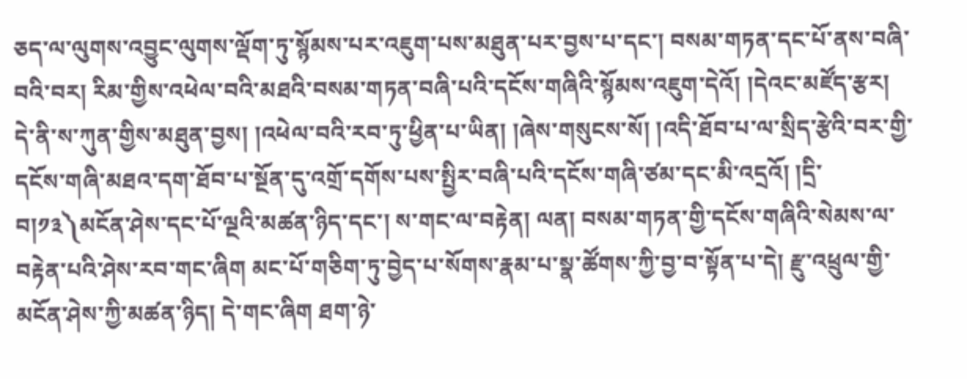ཅད་ལ་ལུགས་འབྱུང་ལུགས་ལྡོག་ཏུ་སྙོམས་པར་འཇུག་པས་མཐུན་པར་བྱས་པ་དང་། བསམ་གཏན་དང་པོ་ནས་བཞི་བའི་བར། རིམ་གྱིས་འཕེལ་བའི་མཐའི་བསམ་གཏན་བཞི་པའི་དངོས་གཞིའི་སྙོམས་འཇུག་དེའོ། །དེའང་མཛོད་རྩར། དེ་ནི་ས་ཀུན་གྱིས་མཐུན་བྱས། །འཕེལ་བའི་རབ་ཏུ་ཕྱིན་པ་ཡིན། །ཞེས་གསུངས་སོ། །འདི་ཐོབ་པ་ལ་སྲིད་རྩེའི་བར་གྱི་དངོས་གཞི་མཐའ་དག་ཐོབ་པ་སྔོན་དུ་འགྲོ་དགོས་པས་སྤྱིར་བཞི་པའི་དངོས་གཞི་ཙམ་དང་མི་འདྲའོ། །དྲི་བ།༡༣༽མངོན་ཤེས་དང་པོ་ལྔའི་མཚན་ཉིད་དང་། ས་གང་ལ་བརྟེན། ལན། བསམ་གཏན་གྱི་དངོས་གཞིའི་སེམས་ལ་བརྟེན་པའི་ཤེས་རབ་གང་ཞིག མང་པོ་གཅིག་ཏུ་བྱེད་པ་སོགས་རྣམ་པ་སྣ་ཚོགས་ཀྱི་བྱ་བ་སྟོན་པ་དེ། རྫུ་འཕྲུལ་གྱི་མངོན་ཤེས་ཀྱི་མཚན་ཉིད། དེ་གང་ཞིག ཐག་ཉེ་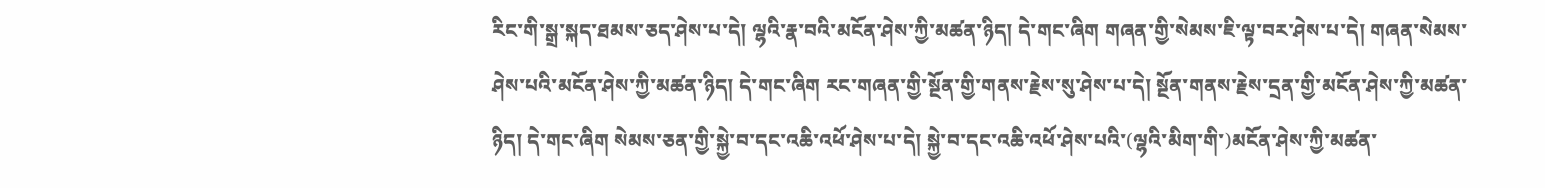རིང་གི་སྒྲ་སྐད་ཐམས་ཅད་ཤེས་པ་དེ། ལྷའི་རྣ་བའི་མངོན་ཤེས་ཀྱི་མཚན་ཉིད། དེ་གང་ཞིག གཞན་གྱི་སེམས་ཇི་ལྟ་བར་ཤེས་པ་དེ། གཞན་སེམས་ཤེས་པའི་མངོན་ཤེས་ཀྱི་མཚན་ཉིད། དེ་གང་ཞིག རང་གཞན་གྱི་སྔོན་གྱི་གནས་རྗེས་སུ་ཤེས་པ་དེ། སྔོན་གནས་རྗེས་དྲན་གྱི་མངོན་ཤེས་ཀྱི་མཚན་ཉིད། དེ་གང་ཞིག སེམས་ཅན་གྱི་སྐྱེ་བ་དང་འཆི་འཕོ་ཤེས་པ་དེ། སྐྱེ་བ་དང་འཆི་འཕོ་ཤེས་པའི་(ལྷའི་མིག་གི་)མངོན་ཤེས་ཀྱི་མཚན་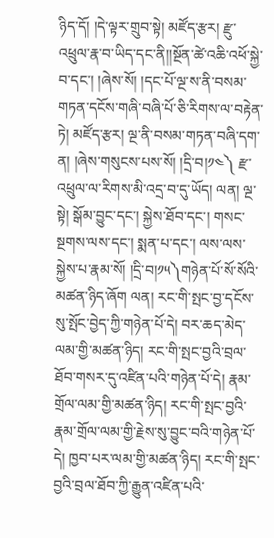ཉིད་དོ། །དེ་ལྟར་གྲུབ་སྟེ། མཛོད་རྩར། རྫུ་འཕྲུལ་རྣ་བ་ཡིད་དང་ནི།།སྔོན་ཚེ་འཆི་འཕོ་སྐྱེ་བ་དང་། །ཞེས་སོ། །དང་པོ་ལྔ་ས་ནི་བསམ་གཏན་དངོས་གཞི་བཞི་པོ་ཅི་རིགས་ལ་བརྟེན་ཏེ། མཛོད་རྩར། ལྔ་ནི་བསམ་གཏན་བཞི་དག་ན། །ཞེས་གསུངས་པས་སོ། །དྲི་བ།༡༤༽ རྫ་འཕྲུལ་ལ་རིགས་མི་འདྲ་བ་དུ་ཡོད། ལན། ལྔ་སྟེ། སྒོམ་བྱུང་དང་། སྐྱེས་ཐོབ་དང་། གསང་སྔགས་ལས་དང་། སྨན་པ་དང་། ལས་ལས་སྐྱེས་པ་རྣམ་སོ། །དྲི་བ།༡༥༽གཉེན་པོ་སོ་སོའི་མཚན་ཉིད་ཞོག ལན། རང་གི་སྤང་བྱ་དངོས་སུ་སྤོང་བྱེད་ཀྱི་གཉེན་པོ་དེ། བར་ཆད་མེད་ལམ་གྱི་མཚན་ཉིད། རང་གི་སྤང་བྱའི་བྲལ་ཐོབ་གསར་དུ་འཛིན་པའི་གཉེན་པོ་དེ། རྣམ་གྲོལ་ལམ་གྱི་མཚན་ཉིད། རང་གི་སྤང་བྱའི་རྣམ་གྲོལ་ལམ་གྱི་རྗེས་སུ་བྱུང་བའི་གཉེན་པོ་དེ། ཁྱབ་པར་ལམ་གྱི་མཚན་ཉིད། རང་གི་སྤང་བྱའི་བྲལ་ཐོབ་ཀྱི་རྒྱུན་འཛིན་པའི་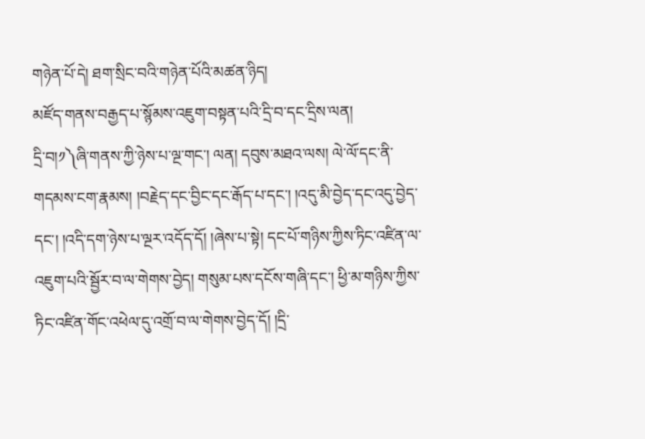གཉེན་པོ་དེ། ཐག་སྲིང་བའི་གཉེན་པོའི་མཚན་ཉིད།
མཛོད་གནས་བརྒྱད་པ་སྙོམས་འཇུག་བསྟན་པའི་དྲི་བ་དང་དྲིས་ལན།
དྲི་བ།༡༽ཞི་གནས་ཀྱི་ཉེས་པ་ལྔ་གང་། ལན། དབུས་མཐའ་ལས། ལེ་ལོ་དང་ནི་གདམས་ངག་རྣམས། །བརྗེད་དང་བྱིང་དང་རྒོད་པ་དང་། །འདུ་མི་བྱེད་དང་འདུ་བྱེད་དང་། །འདི་དག་ཉེས་པ་ལྔར་འདོད་དོ། །ཞེས་པ་སྟེ། དང་པོ་གཉིས་ཀྱིས་ཏིང་འཛིན་ལ་འཇུག་པའི་སྦྱོར་བ་ལ་གེགས་བྱེད། གསུམ་པས་དངོས་གཞི་དང་། ཕྱི་མ་གཉིས་ཀྱིས་ཏིང་འཛིན་གོང་འཕེལ་དུ་འགྲོ་བ་ལ་གེགས་བྱེད་དོ། །དྲི་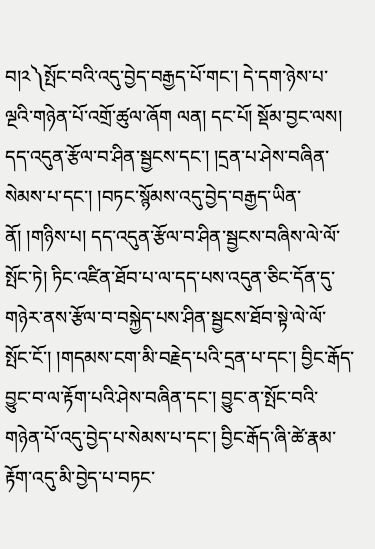བ།༢༽སྤོང་བའི་འདུ་བྱེད་བརྒྱད་པོ་གང་། དེ་དག་ཉེས་པ་ལྔའི་གཉེན་པོ་འགྲོ་ཚུལ་ཞོག ལན། དང་པོ། སྡོམ་བྱང་ལས། དད་འདུན་རྩོལ་བ་ཤིན་སྦྱངས་དང་། །དྲན་པ་ཤེས་བཞིན་སེམས་པ་དང་། །བཏང་སྙོམས་འདུ་བྱེད་བརྒྱད་ཡིན་ནོ། །གཉིས་པ། དད་འདུན་རྩོལ་བ་ཤིན་སྦྱངས་བཞིས་ལེ་ལོ་སྤོང་ཏེ། ཏིང་འཛིན་ཐོབ་པ་ལ་དད་པས་འདུན་ཅིང་དོན་དུ་གཉེར་ནས་རྩོལ་བ་བསྐྱེད་པས་ཤིན་སྦྱངས་ཐོབ་སྟེ་ལེ་ལོ་སྤོང་ངོ་། །གདམས་ངག་མི་བརྗེད་པའི་དྲན་པ་དང་། བྱིང་རྒོད་བྱུང་བ་ལ་རྟོག་པའི་ཤེས་བཞིན་དང་། བྱུང་ན་སྤོང་བའི་གཉེན་པོ་འདུ་བྱེད་པ་སེམས་པ་དང་། བྱིང་རྒོད་ཞི་ཚེ་རྣམ་རྟོག་འདུ་མི་བྱེད་པ་བཏང་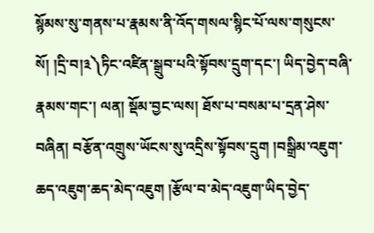སྙོམས་སུ་གནས་པ་རྣམས་ནི་འོད་གསལ་སྙིང་པོ་ལས་གསུངས་སོ། །དྲི་བ།༣༽ཏིང་འཛིན་སྒྲུབ་པའི་སྟོབས་དྲུག་དང་། ཡིད་བྱེད་བཞི་རྣམས་གང་། ལན། སྡོམ་བྱང་ལས། ཐོས་པ་བསམ་པ་དྲན་ཤེས་བཞིན། བརྩོན་འགྲུས་ཡོངས་སུ་འདྲིས་སྟོབས་དྲུག །བསྒྲིམ་འཇུག་ཆད་འཇུག་ཆད་མེད་འཇུག །རྩོལ་བ་མེད་འཇུག་ཡིད་བྱེད་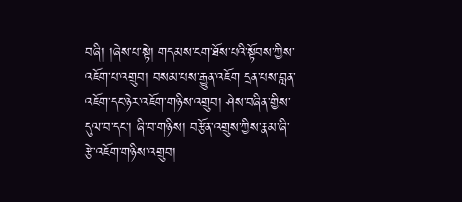བཞི། །ཞེས་པ་སྟེ། གདམས་ངག་ཐོས་པའི་སྟོབས་ཀྱིས་འཇོག་པ་འགྲུབ། བསམ་པས་རྒྱུན་འཇོག དྲན་པས་བླན་འཇོག་དང་ཉེར་འཇོག་གཉིས་འགྲུབ། ཤེས་བཞིན་གྱིས་དུལ་བ་དང་། ཞི་བ་གཉིས། བརྩོན་འགྲུས་ཀྱིས་རྣམ་ཞི་རྩེ་འཇོག་གཉིས་འགྲུབ།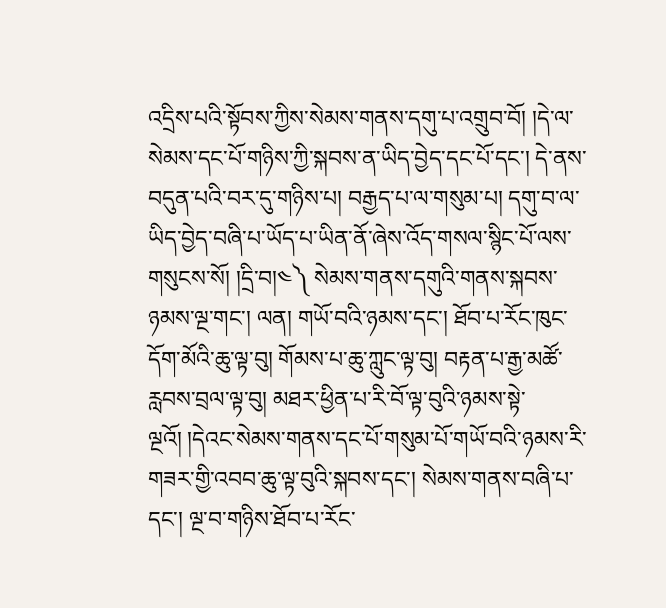འདྲིས་པའི་སྟོབས་ཀྱིས་སེམས་གནས་དགུ་པ་འགྲུབ་བོ། །དེ་ལ་སེམས་དང་པོ་གཉིས་ཀྱི་སྐབས་ན་ཡིད་བྱེད་དང་པོ་དང་། དེ་ནས་བདུན་པའི་བར་དུ་གཉིས་པ། བརྒྱད་པ་ལ་གསུམ་པ། དགུ་བ་ལ་ཡིད་བྱེད་བཞི་པ་ཡོད་པ་ཡིན་ནོ་ཞེས་འོད་གསལ་སྙིང་པོ་ལས་གསུངས་སོ། །དྲི་བ།༤༽ སེམས་གནས་དགུའི་གནས་སྐབས་ཉམས་ལྔ་གང་། ལན། གཡོ་བའི་ཉམས་དང་། ཐོབ་པ་རོང་ཁུང་དོག་མོའི་ཆུ་ལྟ་བུ། གོམས་པ་ཆུ་ཀླུང་ལྟ་བུ། བརྟན་པ་རྒྱ་མཚོ་རླབས་བྲལ་ལྟ་བུ། མཐར་ཕྱིན་པ་རི་བོ་ལྟ་བུའི་ཉམས་སྟེ་ལྔའོ། །དེའང་སེམས་གནས་དང་པོ་གསུམ་པོ་གཡོ་བའི་ཉམས་རི་གཟར་གྱི་འབབ་ཆུ་ལྟ་བུའི་སྐབས་དང་། སེམས་གནས་བཞི་པ་དང་། ལྔ་བ་གཉིས་ཐོབ་པ་རོང་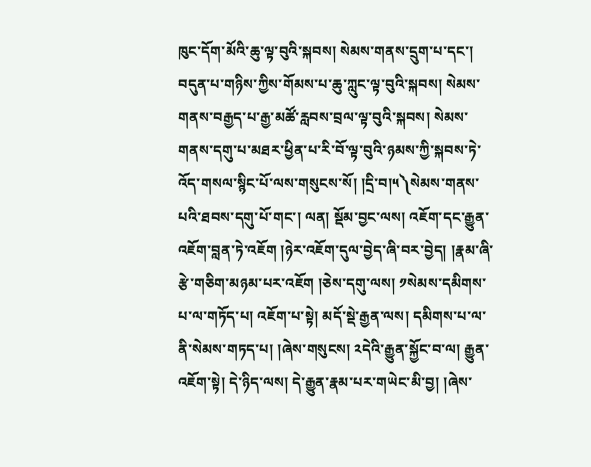ཁུང་དོག་མོའི་ཆུ་ལྟ་བུའི་སྐབས། སེམས་གནས་དྲུག་པ་དང་། བདུན་པ་གཉིས་ཀྱིས་གོམས་པ་ཆུ་ཀླུང་ལྟ་བུའི་སྐབས། སེམས་གནས་བརྒྱད་པ་རྒྱ་མཚོ་རླབས་བྲལ་ལྟ་བུའི་སྐབས། སེམས་གནས་དགུ་པ་མཐར་ཕྱིན་པ་རི་བོ་ལྟ་བུའི་ཉམས་ཀྱི་སྐབས་ཏེ་འོད་གསལ་སྙིང་པོ་ལས་གསུངས་སོ། །དྲི་བ།༥༽སེམས་གནས་པའི་ཐབས་དགུ་པོ་གང་། ལན། སྡོམ་བྱང་ལས། འཇོག་དང་རྒྱུན་འཇོག་བླན་ཏེ་འཇོག །ཉེར་འཇོག་དུལ་བྱེད་ཞི་བར་བྱེད། །རྣམ་ཞི་རྩེ་གཅིག་མཉམ་པར་འཇོག །ཅེས་དགུ་ལས། ༡སེམས་དམིགས་པ་ལ་གཏོད་པ། འཇོག་པ་སྟེ། མདོ་སྡེ་རྒྱན་ལས། དམིགས་པ་ལ་ནི་སེམས་གཏད་པ། །ཞེས་གསུངས། ༢དེའི་རྒྱུན་སྐྱོང་བ་ལ། རྒྱུན་འཇོག་སྟེ། དེ་ཉིད་ལས། དེ་རྒྱུན་རྣམ་པར་གཡེང་མི་བྱ། །ཞེས་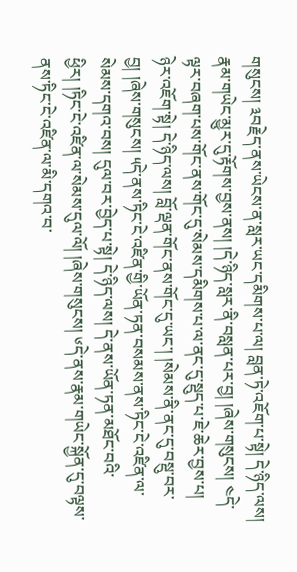གསུངས། ༣བརྗེད་ནས་ཡེངས་ན་སླར་ཡང་དམིགས་པ་ལ། བླན་ཏེ་འཇོག་པ་སྟེ། དེ་ཉིད་ལས། རྣམ་གཡེང་མྱུར་དུ་རྟོགས་བྱས་ནས། །དེ་ཉིད་སླར་ནི་བསླན་པར་བྱ། །ཞེས་གསུངས། ༤དེ་ལྟར་བཞག་པས་གོང་ནས་གོང་དུ་སེམས་དམིགས་པ་ལ་ནང་དུ་སྡུད་པ་ཇེ་ཆེར་བྱས་པ། ཉེར་འཇོག་སྟེ། དེ་ཉིད་ལས། བློ་ལྡན་གོང་ནས་གོང་དུ་ཡང་། །སེམས་ནི་ནང་དུ་བསྡུ་བར་བྱ། །ཞེས་གསུངས། ༥དེ་ནས་ཏིང་ངེ་འཛིན་གྱི་ཡོན་ཏན་བསམས་ནས་ཏིང་ངེ་འཛིན་ལ་སེམས་དགའ་བས། དུལ་བར་བྱེད་པ་སྟེ། དེ་ཉིད་ལས། དེ་ནས་ཡོན་ཏན་མཐོང་བའི་ཕྱིར། །ཏིང་ངེ་འཛིན་ལ་སེམས་དུལ་ལོ། །ཞེས་གསུངས། ༦དེ་ནས་རྣམ་གཡེང་སྐྱོན་དུ་བལྟས་ནས་ཏིང་ངེ་འཛིན་ལ་མི་དགའ་བ་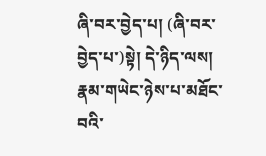ཞི་བར་བྱེད་པ། (ཞི་བར་བྱེད་པ་)སྟེ། དེ་ཉིད་ལས། རྣམ་གཡེང་ཉེས་པ་མཐོང་བའི་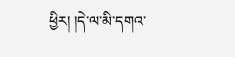ཕྱིར། །དེ་ལ་མི་དགའ་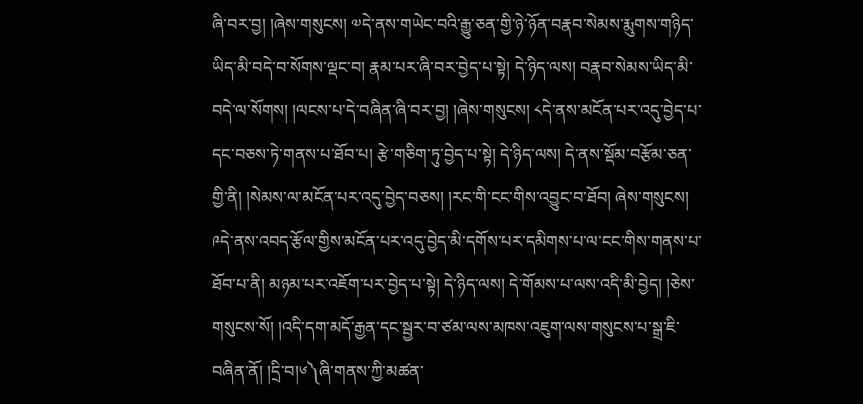ཞི་བར་བྱ། །ཞེས་གསུངས། ༧དེ་ནས་གཡེང་བའི་རྒྱུ་ཅན་གྱི་ཉེ་ཉོན་བརྣབ་སེམས་རྨུགས་གཉིད་ཡིད་མི་བདེ་བ་སོགས་ལྡང་བ། རྣམ་པར་ཞི་བར་བྱེད་པ་སྟེ། དེ་ཉིད་ལས། བརྣབ་སེམས་ཡིད་མི་བདེ་ལ་སོགས། །ལངས་པ་དེ་བཞིན་ཞི་བར་བྱ། །ཞེས་གསུངས། ༨དེ་ནས་མངོན་པར་འདུ་བྱེད་པ་དང་བཅས་ཏེ་གནས་པ་ཐོབ་པ། རྩེ་གཅིག་ཏུ་བྱེད་པ་སྟེ། དེ་ཉིད་ལས། དེ་ནས་སྡོམ་བརྩོམ་ཅན་གྱི་ནི། །སེམས་ལ་མངོན་པར་འདུ་བྱེད་བཅས། །རང་གི་ངང་གིས་འབྱུང་བ་ཐོབ། ཞེས་གསུངས། ༩དེ་ནས་འབད་རྩོལ་གྱིས་མངོན་པར་འདུ་བྱེད་མི་དགོས་པར་དམིགས་པ་ལ་ངང་གིས་གནས་པ་ཐོབ་པ་ནི། མཉམ་པར་འཇོག་པར་བྱེད་པ་སྟེ། དེ་ཉིད་ལས། དེ་གོམས་པ་ལས་འདི་མི་བྱེད། །ཅེས་གསུངས་སོ། །འདི་དག་མདོ་རྒྱན་དང་སྦྱར་བ་ཙམ་ལས་མཁས་འཇུག་ལས་གསུངས་པ་སྒྲ་ཇི་བཞིན་ནོ། །དྲི་བ།༦༽ཞི་གནས་ཀྱི་མཚན་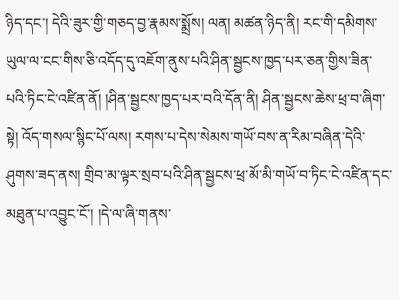ཉིད་དང་། དེའི་ཟུར་གྱི་གཅད་བྱ་རྣམས་སྨྲོས། ལན། མཚན་ཉིད་ནི། རང་གི་དམིགས་ཡུལ་ལ་ངང་གིས་ཅི་འདོད་དུ་འཇོག་ནུས་པའི་ཤིན་སྦྱངས་ཁྱད་པར་ཅན་གྱིས་ཟིན་པའི་ཏིང་ངེ་འཛིན་ནོ། །ཤིན་སྦྱངས་ཁྱད་པར་བའི་དོན་ནི། ཤིན་སྦྱངས་ཆེས་ཕྲ་བ་ཞིག་སྟེ། འོད་གསལ་སྙིང་པོ་ལས། རགས་པ་དེས་སེམས་གཡོ་བས་ན་རིམ་བཞིན་དེའི་ཤུགས་ཟད་ནས། གྲིབ་མ་ལྟར་སྲབ་པའི་ཤིན་སྦྱངས་ཕྲ་མོ་མི་གཡོ་བ་ཏིང་ངེ་འཛིན་དང་མཐུན་པ་འབྱུང་ངོ་། །དེ་ལ་ཞི་གནས་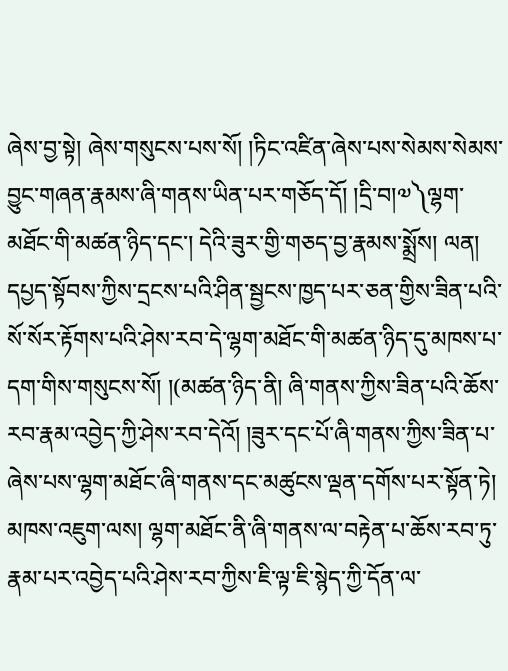ཞེས་བྱ་སྟེ། ཞེས་གསུངས་པས་སོ། །ཏིང་འཛིན་ཞེས་པས་སེམས་སེམས་བྱུང་གཞན་རྣམས་ཞི་གནས་ཡིན་པར་གཅོད་དོ། །དྲི་བ།༧༽ལྷག་མཐོང་གི་མཚན་ཉིད་དང་། དེའི་ཟུར་གྱི་གཅད་བྱ་རྣམས་སྨྲོས། ལན། དཔྱད་སྟོབས་ཀྱིས་དྲངས་པའི་ཤིན་སྦྱངས་ཁྱད་པར་ཅན་གྱིས་ཟིན་པའི་སོ་སོར་རྟོགས་པའི་ཤེས་རབ་དེ་ལྷག་མཐོང་གི་མཚན་ཉིད་དུ་མཁས་པ་དག་གིས་གསུངས་སོ། །(མཚན་ཉིད་ནི། ཞི་གནས་ཀྱིས་ཟིན་པའི་ཆོས་རབ་རྣམ་འབྱེད་ཀྱི་ཤེས་རབ་དེའོ། །ཟུར་དང་པོ་ཞི་གནས་ཀྱིས་ཟིན་པ་ཞེས་པས་ལྷག་མཐོང་ཞི་གནས་དང་མཚུངས་ལྡན་དགོས་པར་སྟོན་ཏེ། མཁས་འཇུག་ལས། ལྷག་མཐོང་ནི་ཞི་གནས་ལ་བརྟེན་པ་ཆོས་རབ་ཏུ་རྣམ་པར་འབྱེད་པའི་ཤེས་རབ་ཀྱིས་ཇི་ལྟ་ཇི་སྙེད་ཀྱི་དོན་ལ་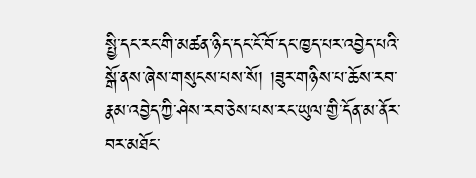སྤྱི་དང་རང་གི་མཚན་ཉིད་དང་ངོ་བོ་དང་ཁྱད་པར་འབྱེད་པའི་སྒོ་ནས་ཞེས་གསུངས་པས་སོ། །ཟུར་གཉིས་པ་ཆོས་རབ་རྣམ་འབྱེད་ཀྱི་ཤེས་རབ་ཅེས་པས་རང་ཡུལ་གྱི་དོན་མ་ནོར་བར་མཐོང་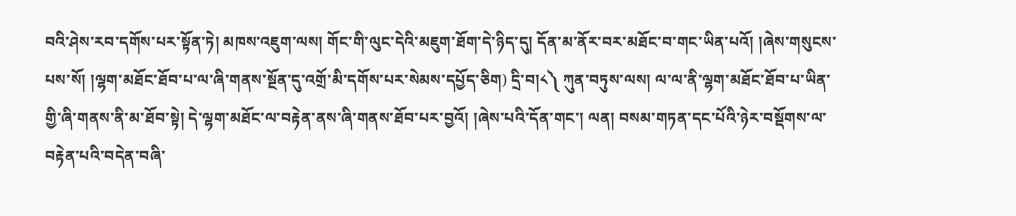བའི་ཤེས་རབ་དགོས་པར་སྟོན་ཏེ། མཁས་འཇུག་ལས། གོང་གི་ལུང་དེའི་མཇུག་ཐོག་དེ་ཉིད་དུ། དོན་མ་ནོར་བར་མཐོང་བ་གང་ཡིན་པའོ། །ཞེས་གསུངས་པས་སོ། །ལྷག་མཐོང་ཐོབ་པ་ལ་ཞི་གནས་སྔོན་དུ་འགྲོ་མི་དགོས་པར་སེམས་དཔྱོད་ཅིག) དྲི་བ།༨༽ ཀུན་བཏུས་ལས། ལ་ལ་ནི་ལྷག་མཐོང་ཐོབ་པ་ཡིན་གྱི་ཞི་གནས་ནི་མ་ཐོབ་སྟེ། དེ་ལྷག་མཐོང་ལ་བརྟེན་ནས་ཞི་གནས་ཐོབ་པར་བྱའོ། །ཞེས་པའི་དོན་གང་། ལན། བསམ་གཏན་དང་པོའི་ཉེར་བསྡོགས་ལ་བརྟེན་པའི་བདེན་བཞི་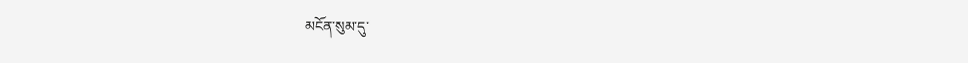མངོན་སུམ་དུ་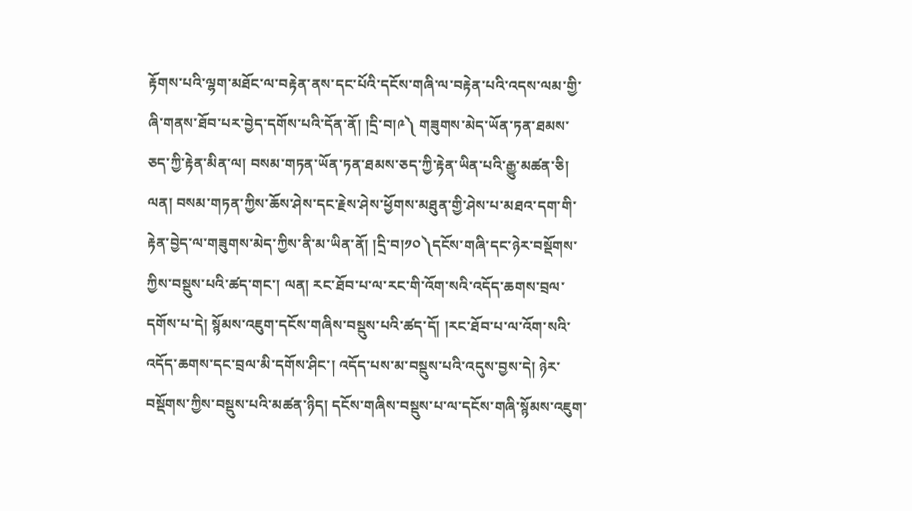རྟོགས་པའི་ལྷག་མཐོང་ལ་བརྟེན་ནས་དང་པོའི་དངོས་གཞི་ལ་བརྟེན་པའི་འདས་ལམ་གྱི་ཞི་གནས་ཐོབ་པར་བྱེད་དགོས་པའི་དོན་ནོ། །དྲི་བ།༩༽ གཟུགས་མེད་ཡོན་ཏན་ཐམས་ཅད་ཀྱི་རྟེན་མིན་ལ། བསམ་གཏན་ཡོན་ཏན་ཐམས་ཅད་ཀྱི་རྟེན་ཡིན་པའི་རྒྱུ་མཚན་ཅི། ལན། བསམ་གཏན་ཀྱིས་ཆོས་ཤེས་དང་རྗེས་ཤེས་ཕྱོགས་མཐུན་གྱི་ཤེས་པ་མཐའ་དག་གི་རྟེན་བྱེད་ལ་གཟུགས་མེད་ཀྱིས་ནི་མ་ཡིན་ནོ། །དྲི་བ།༡༠༽དངོས་གཞི་དང་ཉེར་བསྡོགས་ཀྱིས་བསྡུས་པའི་ཚད་གང་། ལན། རང་ཐོབ་པ་ལ་རང་གི་འོག་སའི་འདོད་ཆགས་བྲལ་དགོས་པ་དེ། སྙོམས་འཇུག་དངོས་གཞིས་བསྡུས་པའི་ཚད་དོ། །རང་ཐོབ་པ་ལ་འོག་སའི་འདོད་ཆགས་དང་བྲལ་མི་དགོས་ཤིང་། འདོད་པས་མ་བསྡུས་པའི་འདུས་བྱས་དེ། ཉེར་བསྡོགས་ཀྱིས་བསྡུས་པའི་མཚན་ཉིད། དངོས་གཞིས་བསྡུས་པ་ལ་དངོས་གཞི་སྙོམས་འཇུག་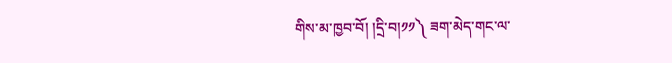གིས་མ་ཁྱབ་བོ། །དྲི་བ།༡༡༽ ཟག་མེད་གང་ལ་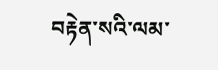བརྟེན་སའི་ལམ་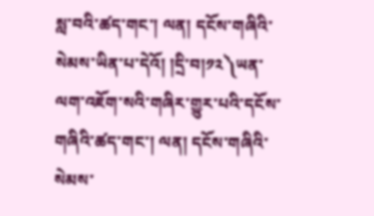སླ་བའི་ཚད་གང་། ལན། དངོས་གཞིའི་སེམས་ཡིན་པ་དེའོ། །དྲི་བ།༡༢༽ཡན་ལག་འཇོག་སའི་གཞིར་གྱུར་པའི་དངོས་གཞིའི་ཚད་གང་། ལན། དངོས་གཞིའི་སེམས་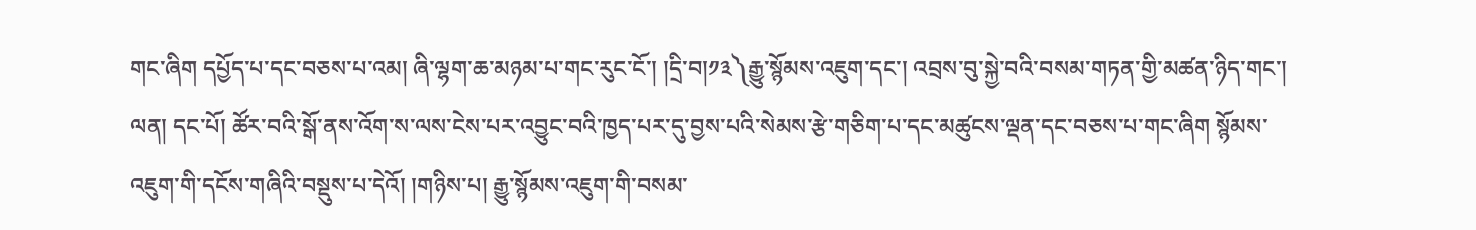གང་ཞིག དཔྱོད་པ་དང་བཅས་པ་འམ། ཞི་ལྷག་ཆ་མཉམ་པ་གང་རུང་ངོ་། །དྲི་བ།༡༣༽རྒྱུ་སྙོམས་འཇུག་དང་། འབྲས་བུ་སྐྱེ་བའི་བསམ་གཏན་གྱི་མཚན་ཉིད་གང་། ལན། དང་པོ། ཚོར་བའི་སྒོ་ནས་འོག་ས་ལས་ངེས་པར་འབྱུང་བའི་ཁྱད་པར་དུ་བྱས་པའི་སེམས་རྩེ་གཅིག་པ་དང་མཚུངས་ལྡན་དང་བཅས་པ་གང་ཞིག སྙོམས་འཇུག་གི་དངོས་གཞིའི་བསྡུས་པ་དེའོ། །གཉིས་པ། རྒྱུ་སྙོམས་འཇུག་གི་བསམ་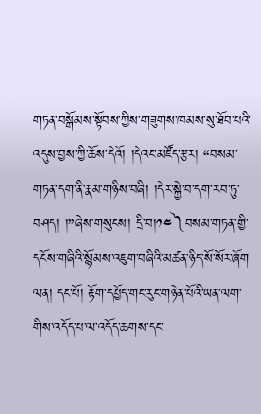གཏན་བསྒོམས་སྟོབས་ཀྱིས་གཟུགས་ཁམས་སུ་ཐོབ་པའི་འདུས་བྱས་ཀྱི་ཆོས་དེའོ། །དེའང་མཛོད་རྩར། “བསམ་གཏན་དག་ནི་རྣམ་གཉིས་བཞི། །དེར་སྐྱེ་བ་དག་རབ་ཏུ་བཤད། །”ཞེས་གསུངས། དྲི་བ།༡༤༽བསམ་གཏན་གྱི་དངོས་གཞིའི་སྙོམས་འཇུག་བཞིའི་མཚན་ཉིད་སོ་སོར་ཞོག ལན། དང་པོ། རྟོག་དཔྱོད་གང་རུང་གཉེན་པོའི་ཡན་ལག་གིས་འདོད་པ་ལ་འདོད་ཆགས་དང་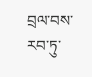བྲལ་བས་རབ་ཏུ་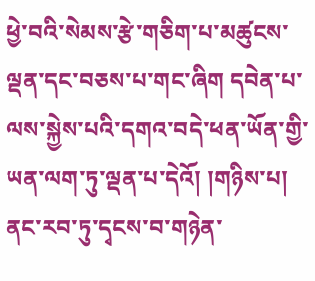ཕྱེ་བའི་སེམས་རྩེ་གཅིག་པ་མཚུངས་ལྡན་དང་བཅས་པ་གང་ཞིག དབེན་པ་ལས་སྐྱེས་པའི་དགའ་བདེ་ཕན་ཡོན་གྱི་ཡན་ལག་ཏུ་ལྡན་པ་དེའོ། །གཉིས་པ། ནང་རབ་ཏུ་དྭངས་བ་གཉེན་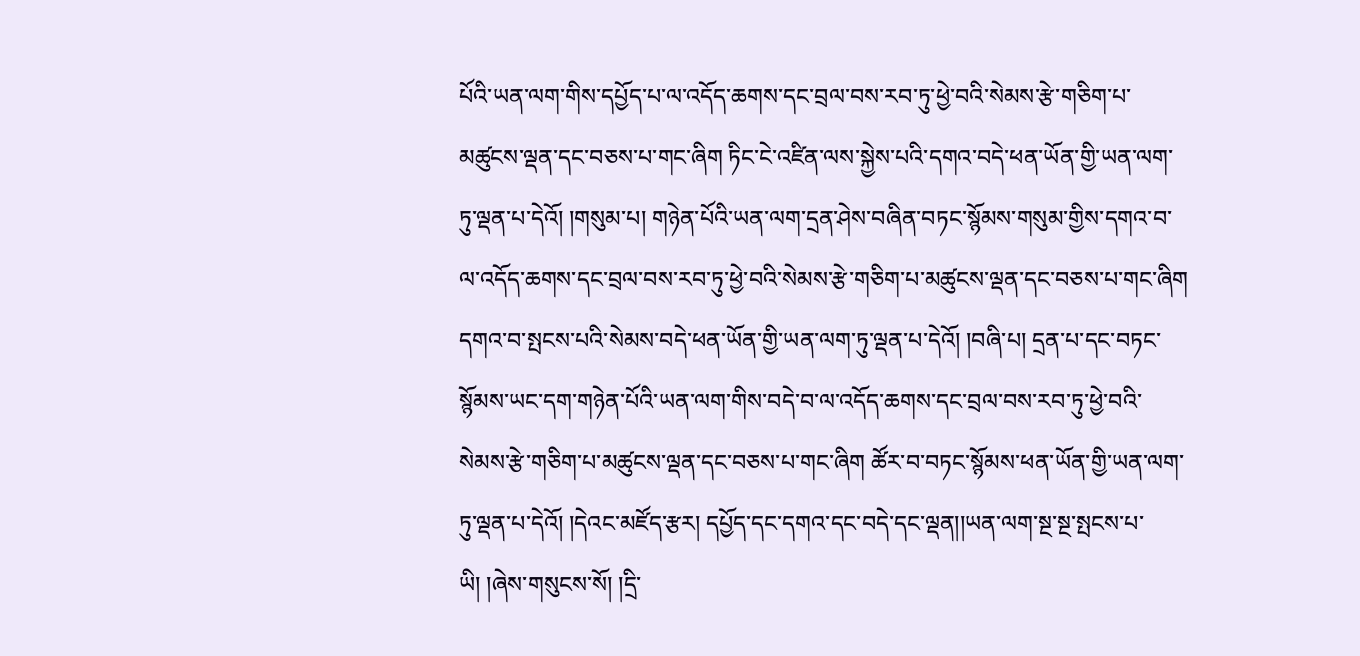པོའི་ཡན་ལག་གིས་དཔྱོད་པ་ལ་འདོད་ཆགས་དང་བྲལ་བས་རབ་ཏུ་ཕྱེ་བའི་སེམས་རྩེ་གཅིག་པ་མཚུངས་ལྡན་དང་བཅས་པ་གང་ཞིག ཏིང་ངེ་འཛིན་ལས་སྐྱེས་པའི་དགའ་བདེ་ཕན་ཡོན་གྱི་ཡན་ལག་ཏུ་ལྡན་པ་དེའོ། །གསུམ་པ། གཉེན་པོའི་ཡན་ལག་དྲན་ཤེས་བཞིན་བཏང་སྙོམས་གསུམ་གྱིས་དགའ་བ་ལ་འདོད་ཆགས་དང་བྲལ་བས་རབ་ཏུ་ཕྱེ་བའི་སེམས་རྩེ་གཅིག་པ་མཚུངས་ལྡན་དང་བཅས་པ་གང་ཞིག དགའ་བ་སྤངས་པའི་སེམས་བདེ་ཕན་ཡོན་གྱི་ཡན་ལག་ཏུ་ལྡན་པ་དེའོ། །བཞི་པ། དྲན་པ་དང་བཏང་སྙོམས་ཡང་དག་གཉེན་པོའི་ཡན་ལག་གིས་བདེ་བ་ལ་འདོད་ཆགས་དང་བྲལ་བས་རབ་ཏུ་ཕྱེ་བའི་སེམས་རྩེ་གཅིག་པ་མཚུངས་ལྡན་དང་བཅས་པ་གང་ཞིག ཚོར་བ་བཏང་སྙོམས་ཕན་ཡོན་གྱི་ཡན་ལག་ཏུ་ལྡན་པ་དེའོ། །དེའང་མཛོད་རྩར། དཔྱོད་དང་དགའ་དང་བདེ་དང་ལྡན།།ཡན་ལག་སྔ་སྔ་སྤངས་པ་ཡི། །ཞེས་གསུངས་སོ། །དྲི་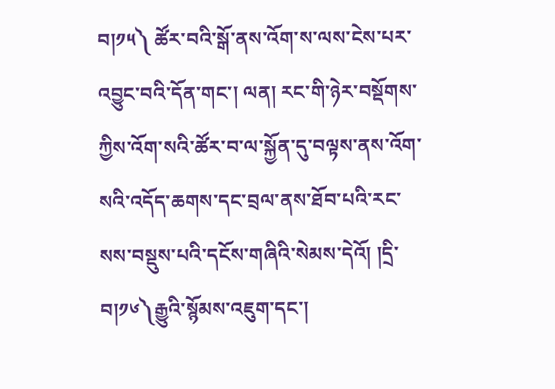བ།༡༥༽ ཚོར་བའི་སྒོ་ནས་འོག་ས་ལས་ངེས་པར་འབྱུང་བའི་དོན་གང་། ལན། རང་གི་ཉེར་བསྡོགས་ཀྱིས་འོག་སའི་ཚོར་བ་ལ་སྐྱོན་དུ་བལྟས་ནས་འོག་སའི་འདོད་ཆགས་དང་བྲལ་ནས་ཐོབ་པའི་རང་སས་བསྡུས་པའི་དངོས་གཞིའི་སེམས་དེའོ། །དྲི་བ།༡༦༽རྒྱུའི་སྙོམས་འཇུག་དང་།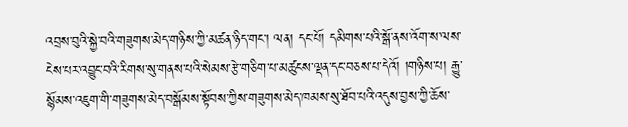འབྲས་བུའི་སྐྱེ་བའི་གཟུགས་མེད་གཉིས་ཀྱི་མཚན་ཉིད་གང་། ལན། དང་པོ། དམིགས་པའི་སྒོ་ནས་འོག་ས་ལས་ངེས་པར་འབྱུང་བའི་རིགས་སུ་གནས་པའི་སེམས་རྩེ་གཅིག་པ་མཚུངས་ལྡན་དང་བཅས་པ་དེའོ། །གཉིས་པ། རྒྱུ་སྙོམས་འཇུག་གི་གཟུགས་མེད་བསྒོམས་སྟོབས་ཀྱིས་གཟུགས་མེད་ཁམས་སུ་ཐོབ་པའི་འདུས་བྱས་ཀྱི་ཆོས་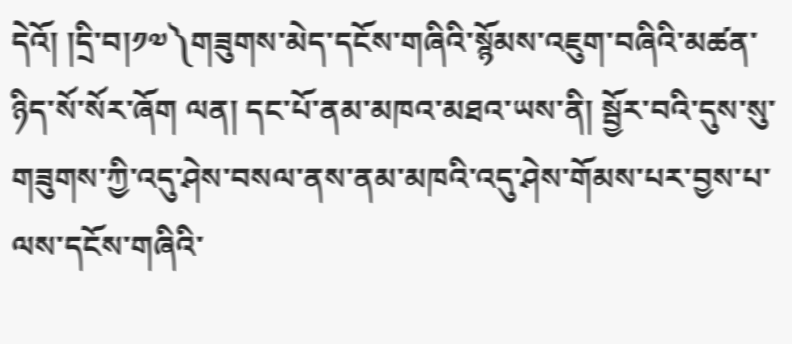དེའོ། །དྲི་བ།༡༧༽གཟུགས་མེད་དངོས་གཞིའི་སྙོམས་འཇུག་བཞིའི་མཚན་ཉིད་སོ་སོར་ཞོག ལན། དང་པོ་ནམ་མཁའ་མཐའ་ཡས་ནི། སྦྱོར་བའི་དུས་སུ་གཟུགས་ཀྱི་འདུ་ཤེས་བསལ་ནས་ནམ་མཁའི་འདུ་ཤེས་གོམས་པར་བྱས་པ་ལས་དངོས་གཞིའི་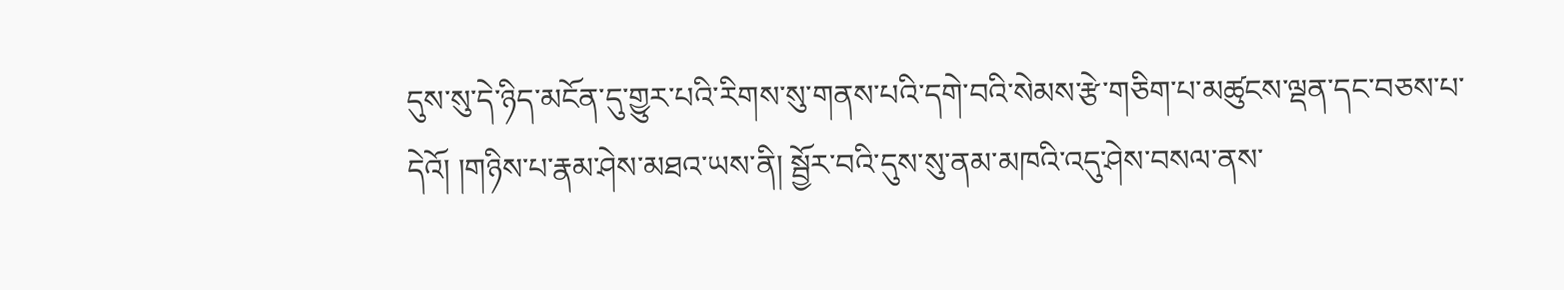དུས་སུ་དེ་ཉིད་མངོན་དུ་གྱུར་པའི་རིགས་སུ་གནས་པའི་དགེ་བའི་སེམས་རྩེ་གཅིག་པ་མཚུངས་ལྡན་དང་བཅས་པ་དེའོ། །གཉིས་པ་རྣམ་ཤེས་མཐའ་ཡས་ནི། སྦྱོར་བའི་དུས་སུ་ནམ་མཁའི་འདུ་ཤེས་བསལ་ནས་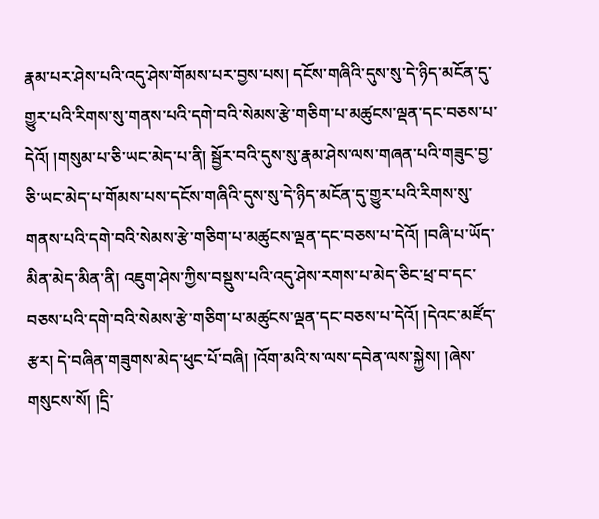རྣམ་པར་ཤེས་པའི་འདུ་ཤེས་གོམས་པར་བྱས་པས། དངོས་གཞིའི་དུས་སུ་དེ་ཉིད་མངོན་དུ་གྱུར་པའི་རིགས་སུ་གནས་པའི་དགེ་བའི་སེམས་རྩེ་གཅིག་པ་མཚུངས་ལྡན་དང་བཅས་པ་དེའོ། །གསུམ་པ་ཅི་ཡང་མེད་པ་ནི། སྦྱོར་བའི་དུས་སུ་རྣམ་ཤེས་ལས་གཞན་པའི་གཟུང་བྱ་ཅི་ཡང་མེད་པ་གོམས་པས་དངོས་གཞིའི་དུས་སུ་དེ་ཉིད་མངོན་དུ་གྱུར་པའི་རིགས་སུ་གནས་པའི་དགེ་བའི་སེམས་རྩེ་གཅིག་པ་མཚུངས་ལྡན་དང་བཅས་པ་དེའོ། །བཞི་པ་ཡོད་མིན་མེད་མིན་ནི། འཇུག་ཤེས་ཀྱིས་བསྡུས་པའི་འདུ་ཤེས་རགས་པ་མེད་ཅིང་ཕྲ་བ་དང་བཅས་པའི་དགེ་བའི་སེམས་རྩེ་གཅིག་པ་མཚུངས་ལྡན་དང་བཅས་པ་དེའོ། །དེའང་མཛོད་རྩར། དེ་བཞིན་གཟུགས་མེད་ཕུང་པོ་བཞི། །འོག་མའི་ས་ལས་དབེན་ལས་སྐྱེས། །ཞེས་གསུངས་སོ། །དྲི་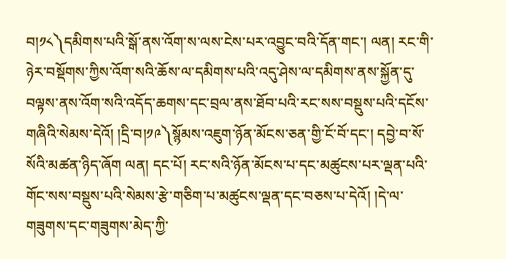བ།༡༨༽དམིགས་པའི་སྒོ་ནས་འོག་ས་ལས་ངེས་པར་འབྱུང་བའི་དོན་གང་། ལན། རང་གི་ཉེར་བསྡོགས་ཀྱིས་འོག་སའི་ཆོས་ལ་དམིགས་པའི་འདུ་ཤེས་ལ་དམིགས་ནས་སྐྱོན་དུ་བལྟས་ནས་འོག་སའི་འདོད་ཆགས་དང་བྲལ་ནས་ཐོབ་པའི་རང་སས་བསྡུས་པའི་དངོས་གཞིའི་སེམས་དེའོ། །དྲི་བ།༡༩༽སྙོམས་འཇུག་ཉོན་མོངས་ཅན་གྱི་ངོ་བོ་དང་། དབྱེ་བ་སོ་སོའི་མཚན་ཉིད་ཞོག ལན། དང་པོ། རང་སའི་ཉོན་མོངས་པ་དང་མཚུངས་པར་ལྡན་པའི་གོང་སས་བསྡུས་པའི་སེམས་རྩེ་གཅིག་པ་མཚུངས་ལྡན་དང་བཅས་པ་དེའོ། །དེ་ལ་གཟུགས་དང་གཟུགས་མེད་ཀྱི་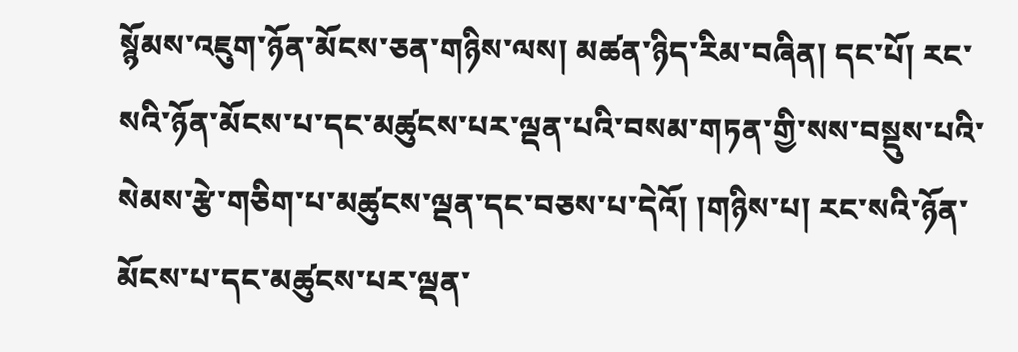སྙོམས་འཇུག་ཉོན་མོངས་ཅན་གཉིས་ལས། མཚན་ཉིད་རིམ་བཞིན། དང་པོ། རང་སའི་ཉོན་མོངས་པ་དང་མཚུངས་པར་ལྡན་པའི་བསམ་གཏན་གྱི་སས་བསྡུས་པའི་སེམས་རྩེ་གཅིག་པ་མཚུངས་ལྡན་དང་བཅས་པ་དེའོ། །གཉིས་པ། རང་སའི་ཉོན་མོངས་པ་དང་མཚུངས་པར་ལྡན་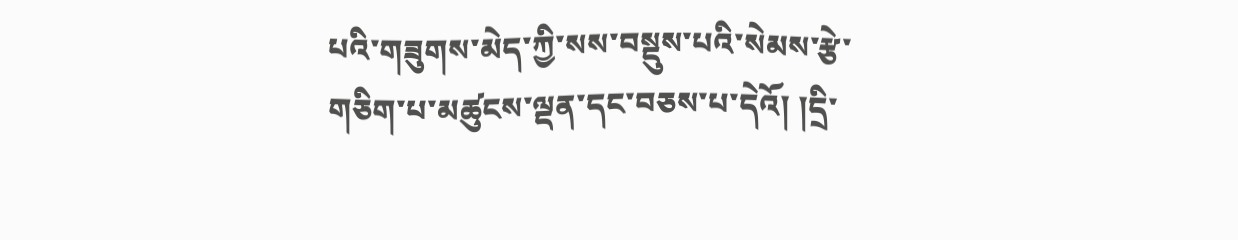པའི་གཟུགས་མེད་ཀྱི་སས་བསྡུས་པའི་སེམས་རྩེ་གཅིག་པ་མཚུངས་ལྡན་དང་བཅས་པ་དེའོ། །དྲི་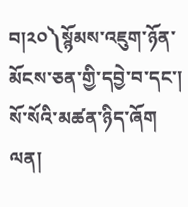བ།༢༠༽སྙོམས་འཇུག་ཉོན་མོངས་ཅན་གྱི་དབྱེ་བ་དང་། སོ་སོའི་མཚན་ཉིད་ཞོག ལན།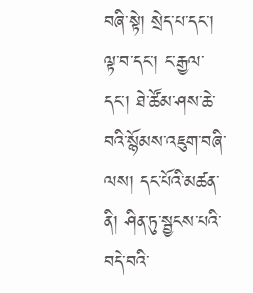བཞི་སྟེ། སྲེད་པ་དང་། ལྟ་བ་དང་། ང་རྒྱལ་དང་། ཐེ་ཚོམ་ཤས་ཆེ་བའི་སྙོམས་འཇུག་བཞི་ལས། དང་པོའི་མཚན་ནི། ཤིན་ཏུ་སྦྱངས་པའི་བདེ་བའི་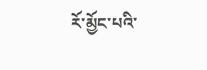རོ་མྱོང་པའི་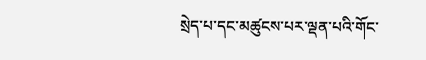སྲེད་པ་དང་མཚུངས་པར་ལྡན་པའི་གོང་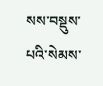སས་བསྡུས་པའི་སེམས་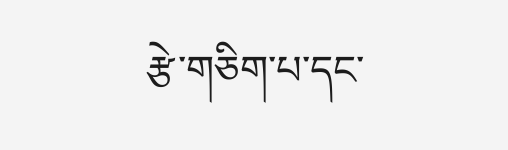རྩེ་གཅིག་པ་དང་